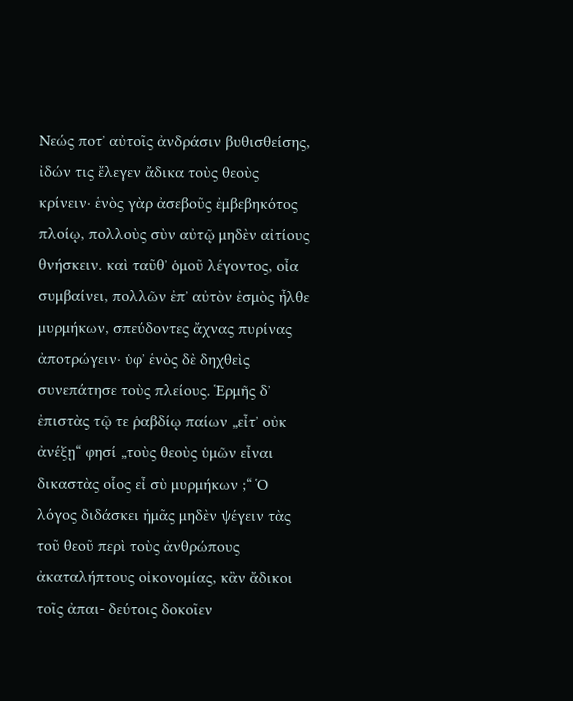Νεώς ποτʼ αὐτοῖς ἀνδράσιν βυθισθείσης, ἰδών τις ἔλεγεν ἄδικα τοὺς θεοὺς κρίνειν· ἑνὸς γὰρ ἀσεβοῦς ἐμβεβηκότος πλοίῳ, πολλοὺς σὺν αὐτῷ μηδὲν αἰτίους θνήσκειν. καὶ ταῦθʼ ὁμοῦ λέγοντος, οἶα συμβαίνει, πολλῶν ἐπʼ αὐτὸν ἐσμὸς ἦλθε μυρμήκων, σπεύδοντες ἄχνας πυρίνας ἀποτρώγειν· ὑφʼ ἑνὸς δὲ δηχθεὶς συνεπάτησε τοὺς πλείους. Ἑρμῆς δʼ ἐπιστὰς τῷ τε ῥαβδίῳ παίων „εἶτʼ οὐκ ἀνέξῃ“ φησί „τοὺς θεοὺς ὑμῶν εἶναι δικαστὰς οἷος εἶ σὺ μυρμήκων ;“ Ὁ λόγος διδάσκει ἡμᾶς μηδὲν ψέγειν τὰς τοῦ θεοῦ περὶ τοὺς ἀνθρώπους ἀκαταλήπτους οἰκονομίας, κἂν ἄδικοι τοῖς ἀπαι- δεύτοις δοκοῖεν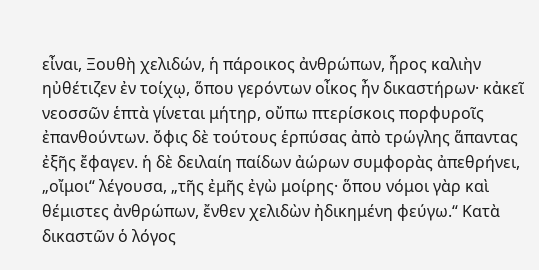εἶναι, Ξουθὴ χελιδών, ἡ πάροικος ἀνθρώπων, ἦρος καλιὴν ηὐθέτιζεν ἐν τοίχῳ, ὅπου γερόντων οἶκος ἦν δικαστήρων· κἀκεῖ νεοσσῶν ἑπτὰ γίνεται μήτηρ, οὔπω πτερίσκοις πορφυροῖς ἐπανθούντων. ὄφις δὲ τούτους ἑρπύσας ἀπὸ τρώγλης ἅπαντας ἐξῆς ἔφαγεν. ἡ δὲ δειλαίη παίδων ἀώρων συμφορὰς ἀπεθρήνει, „οἴμοι“ λέγουσα, „τῆς ἐμῆς ἐγὼ μοίρης· ὅπου νόμοι γὰρ καὶ θέμιστες ἀνθρώπων, ἔνθεν χελιδὼν ἠδικημένη φεύγω.“ Κατὰ δικαστῶν ὁ λόγος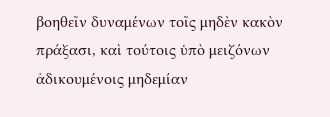βοηθεῖν δυναμένων τοῖς μηδὲν κακὸν πράξασι, καὶ τούτοις ὑπὸ μειζόνων ἀδικουμένοις μηδεμίαν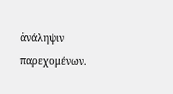ἀνάληψιν παρεχομένων.